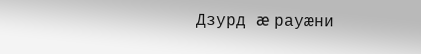Дзурд æ рауæни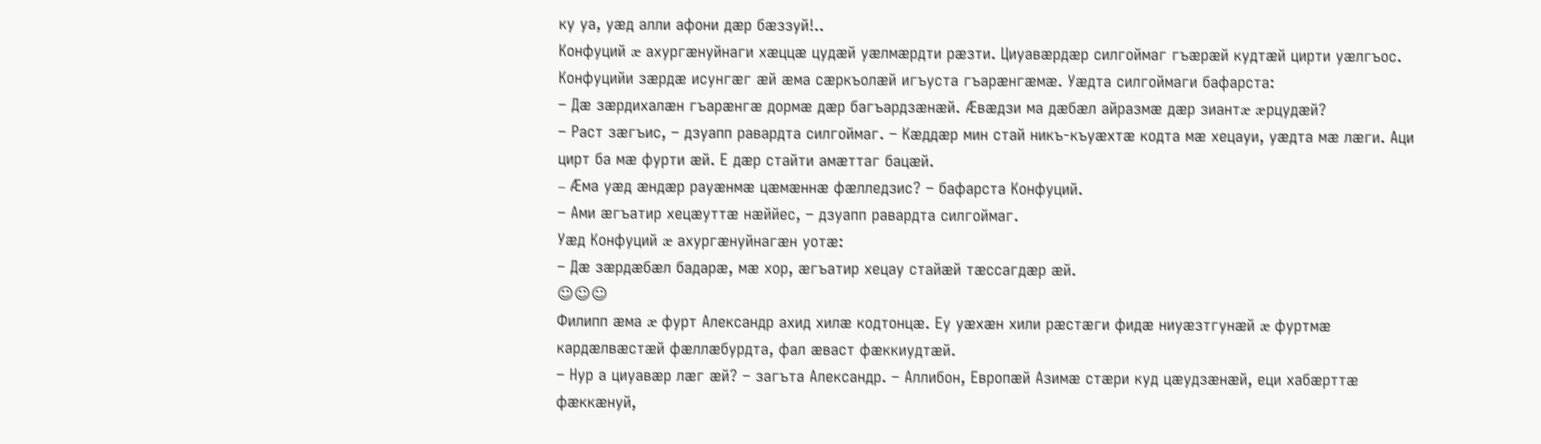ку уа, уæд алли афони дæр бæззуй!..
Конфуций æ ахургæнуйнаги хæццæ цудæй уæлмæрдти рæзти. Циуавæрдæр силгоймаг гъæрæй кудтæй цирти уæлгъос. Конфуцийи зæрдæ исунгæг æй æма сæркъолæй игъуста гъарæнгæмæ. Уæдта силгоймаги бафарста:
– Дæ зæрдихалæн гъарæнгæ дормæ дæр багъардзæнæй. Æвæдзи ма дæбæл айразмæ дæр зиантæ æрцудæй?
– Раст зæгъис, – дзуапп равардта силгоймаг. – Кæддæр мин стай никъ-къуæхтæ кодта мæ хецауи, уæдта мæ лæги. Аци цирт ба мæ фурти æй. Е дæр стайти амæттаг бацæй.
– Æма уæд æндæр рауæнмæ цæмæннæ фæлледзис? – бафарста Конфуций.
– Ами æгъатир хецæуттæ нæййес, – дзуапп равардта силгоймаг.
Уæд Конфуций æ ахургæнуйнагæн уотæ:
– Дæ зæрдæбæл бадарæ, мæ хор, æгъатир хецау стайæй тæссагдæр æй.
☺☺☺
Филипп æма æ фурт Александр ахид хилæ кодтонцæ. Еу уæхæн хили рæстæги фидæ ниуæзтгунæй æ фуртмæ кардæлвæстæй фæллæбурдта, фал æваст фæккиудтæй.
– Нур а циуавæр лæг æй? – загъта Александр. – Аллибон, Европæй Азимæ стæри куд цæудзæнæй, еци хабæрттæ фæккæнуй,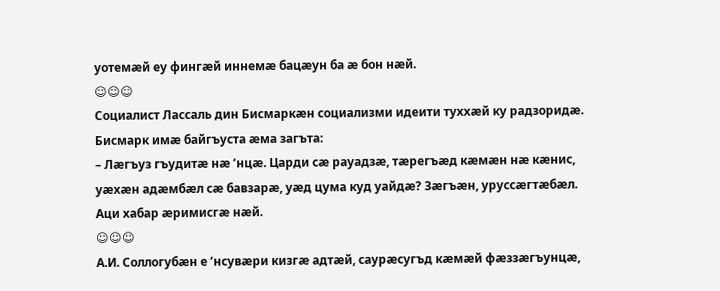уотемæй еу фингæй иннемæ бацæун ба æ бон нæй.
☺☺☺
Социалист Лассаль дин Бисмаркæн социализми идеити туххæй ку радзоридæ. Бисмарк имæ байгъуста æма загъта:
– Лæгъуз гъудитæ нæ ’нцæ. Царди сæ рауадзæ, тæрегъæд кæмæн нæ кæнис, уæхæн адæмбæл сæ бавзарæ, уæд цума куд уайдæ? Зæгъæн, уруссæгтæбæл.
Аци хабар æримисгæ нæй.
☺☺☺
А.И. Соллогубæн е ’нсувæри кизгæ адтæй, саурæсугъд кæмæй фæззæгъунцæ,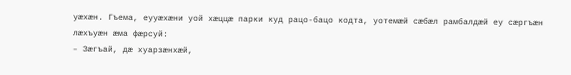уæхæн. Гъема, еууæхæни уой хæццæ парки куд рацо-бацо кодта, уотемæй сæбæл рамбалдæй еу сæргъæн лæхъуæн æма фæрсуй:
– Зæгъай, дæ хуарзæнхæй,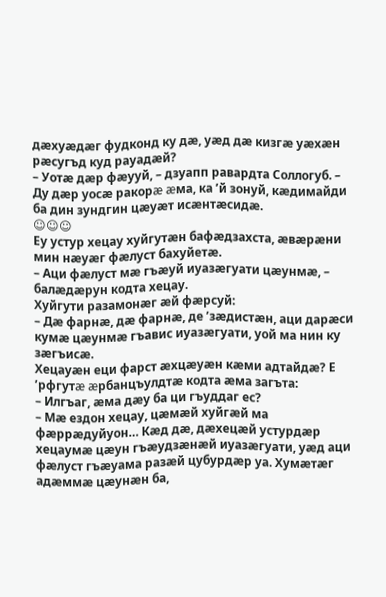дæхуæдæг фудконд ку дæ, уæд дæ кизгæ уæхæн рæсугъд куд рауадæй?
– Уотæ дæр фæууй, – дзуапп равардта Соллогуб. – Ду дæр уосæ ракорæ æма, ка ’й зонуй, кæдимайди ба дин зундгин цæуæт исæнтæсидæ.
☺☺☺
Еу устур хецау хуйгутæн бафæдзахста, æвæрæни мин нæуæг фæлуст бахуйетæ.
– Аци фæлуст мæ гъæуй иуазæгуати цæунмæ, – балæдæрун кодта хецау.
Хуйгути разамонæг æй фæрсуй:
– Дæ фарнæ, дæ фарнæ, де ’зæдистæн, аци дарæси кумæ цæунмæ гъавис иуазæгуати, уой ма нин ку зæгъисæ.
Хецауæн еци фарст æхцæуæн кæми адтайдæ? Е ’рфгутæ æрбанцъулдтæ кодта æма загъта:
– Илгъаг, æма дæу ба ци гъуддаг ес?
– Мæ ездон хецау, цæмæй хуйгæй ма фæррæдуйуон… Кæд дæ, дæхецæй устурдæр хецаумæ цæун гъæудзæнæй иуазæгуати, уæд аци фæлуст гъæуама разæй цубурдæр уа. Хумæтæг адæммæ цæунæн ба,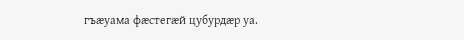гъæуама фæстегæй цубурдæр уа.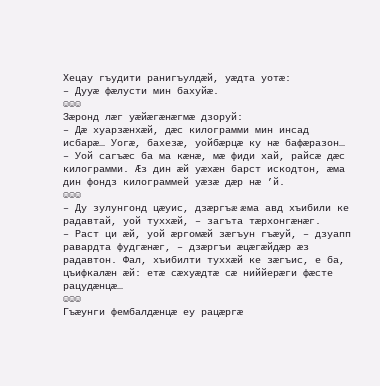Хецау гъудити ранигъулдæй, уæдта уотæ:
– Дууæ фæлусти мин бахуйæ.
☺☺☺
Зæронд лæг уæйæгæнæгмæ дзоруй:
– Дæ хуарзæнхæй, дæс килограмми мин инсад исбарæ… Уогæ, бахезæ, уойбæрцæ ку нæ бафæразон…
– Уой сагъæс ба ма кæнæ, мæ фиди хай, райсæ дæс килограмми. Æз дин æй уæхæн барст искодтон, æма дин фондз килограммей уæзæ дæр нæ ’й.
☺☺☺
– Ду зулунгонд цæуис, дзæргъæ æма авд хъибили ке радавтай, уой туххæй, – загъта тæрхонгæнæг.
– Раст ци æй, уой æргомæй зæгъун гъæуй, – дзуапп равардта фудгæнæг, – дзæргъи æцæгæйдæр æз радавтон. Фал, хъибилти туххæй ке зæгъис, е ба, цъифкалæн æй: етæ сæхуæдтæ сæ ниййерæги фæсте рацудæнцæ…
☺☺☺
Гъæунги фембалдæнцæ еу рацæргæ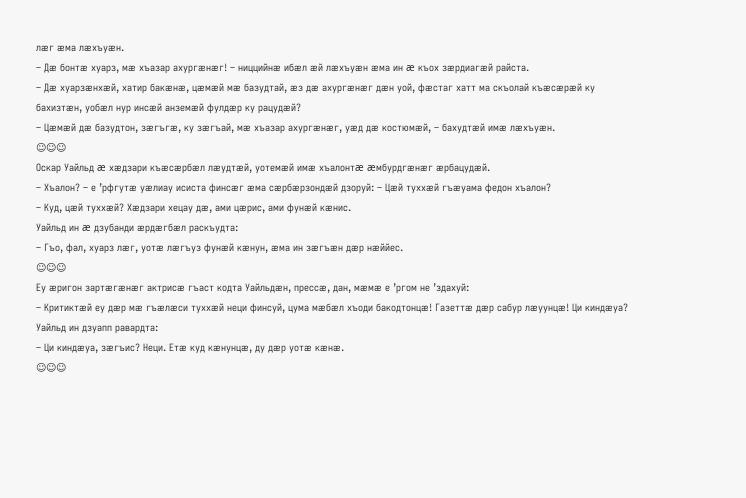лæг æма лæхъуæн.
– Дæ бонтæ хуарз, мæ хъазар ахургæнæг! – ниццийнæ ибæл æй лæхъуæн æма ин æ къох зæрдиагæй райста.
– Дæ хуарзæнхæй, хатир бакæнæ, цæмæй мæ базудтай, æз дæ ахургæнæг дæн уой, фæстаг хатт ма скъолай къæсæрæй ку бахизтæн, уобæл нур инсæй анземæй фулдæр ку рацудæй?
– Цæмæй дæ базудтон, зæгъгæ, ку зæгъай, мæ хъазар ахургæнæг, уæд дæ костюмæй, – бахудтæй имæ лæхъуæн.
☺☺☺
Оскар Уайльд æ хæдзари къæсæрбæл лæудтæй, уотемæй имæ хъалонтæ æмбурдгæнæг æрбацудæй.
– Хъалон? – е ’рфгутæ уæлиау исиста финсæг æма сæрбæрзондæй дзоруй: – Цæй туххæй гъæуама федон хъалон?
– Куд, цæй туххæй? Хæдзари хецау дæ, ами цæрис, ами фунæй кæнис.
Уайльд ин æ дзубанди æрдæгбæл раскъудта:
– Гъо, фал, хуарз лæг, уотæ лæгъуз фунæй кæнун, æма ин зæгъæн дæр нæййес.
☺☺☺
Еу æригон зартæгæнæг актрисæ гъаст кодта Уайльдæн, прессæ, дан, мæмæ е ’ргом не ’здахуй:
– Критиктæй еу дæр мæ гъæлæси туххæй неци финсуй, цума мæбæл хъоди бакодтонцæ! Газеттæ дæр сабур лæуунцæ! Ци киндæуа? Уайльд ин дзуапп равардта:
– Ци киндæуа, зæгъис? Неци. Етæ куд кæнунцæ, ду дæр уотæ кæнæ.
☺☺☺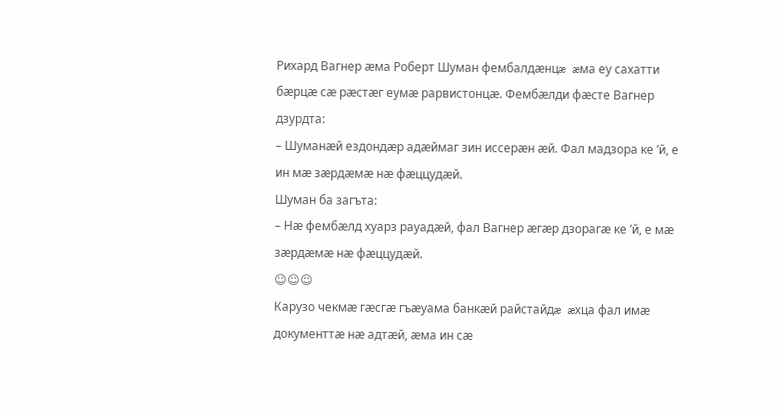Рихард Вагнер æма Роберт Шуман фембалдæнцæ æма еу сахатти бæрцæ сæ рæстæг еумæ рарвистонцæ. Фембæлди фæсте Вагнер дзурдта:
– Шуманæй ездондæр адæймаг зин иссерæн æй. Фал мадзора ке ’й, е ин мæ зæрдæмæ нæ фæццудæй.
Шуман ба загъта:
– Нæ фембæлд хуарз рауадæй, фал Вагнер æгæр дзорагæ ке ’й, е мæ зæрдæмæ нæ фæццудæй.
☺☺☺
Карузо чекмæ гæсгæ гъæуама банкæй райстайдæ æхца фал имæ документтæ нæ адтæй, æма ин сæ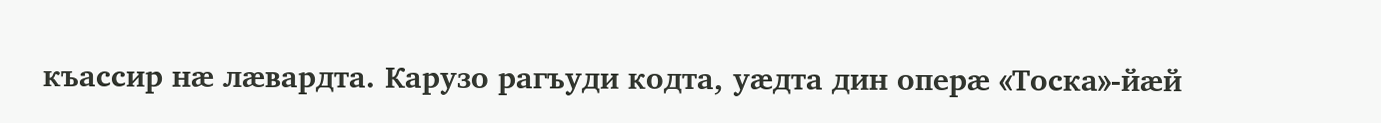къассир нæ лæвардта. Карузо рагъуди кодта, уæдта дин оперæ «Тоска»-йæй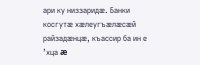ари ку низзаридæ. Банки косгутæ хæлеугъæлæсæй райзадæнцæ, къассир ба ин е ’хца æ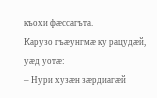къохи фæссагъта.
Карузо гъæунгмæ ку рацудæй, уæд уотæ:
– Нури хузæн зæрдиагæй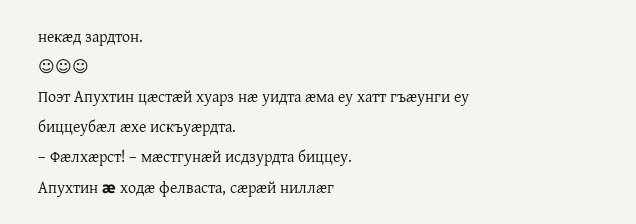некæд зардтон.
☺☺☺
Поэт Апухтин цæстæй хуарз нæ уидта æма еу хатт гъæунги еу биццеубæл æхе искъуæрдта.
– Фæлхæрст! – мæстгунæй исдзурдта биццеу.
Апухтин æ ходæ фелваста, сæрæй ниллæг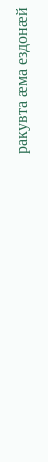ракувта æма ездонæй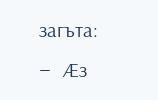загъта:
– Æз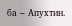ба – Апухтин.